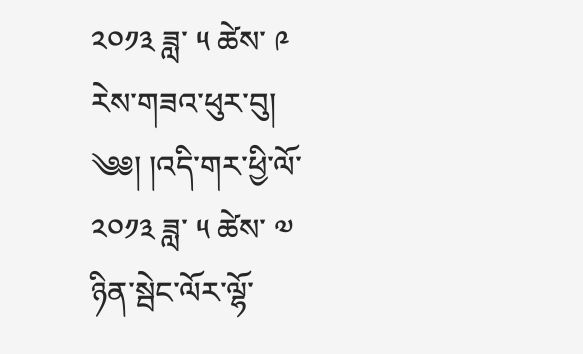༢༠༡༣ ཟླ་ ༥ ཚེས་ ༩ རེས་གཟའ་ཕུར་བུ།
༄༅། །འདི་གར་ཕྱི་ལོ་ ༢༠༡༣ ཟླ་ ༥ ཚེས་ ༧ ཉིན་སྦེང་ལོར་ལྷོ་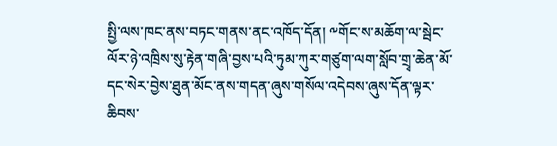སྤྱི་ལས་ཁང་ནས་བཏང་གནས་ནང་འཁོད་དོན། ༸གོང་ས་མཆོག་ལ་སྦེང་ལོར་ཉེ་འཁྲིས་སུ་རྟེན་གཞི་བྱས་པའི་ཏུམ་ཀུར་གཙུག་ལག་སློབ་གྲྭ་ཆེན་མོ་དང་སེར་བྱེས་ཐུན་མོང་ནས་གདན་ཞུས་གསོལ་འདེབས་ཞུས་དོན་ལྟར་ཆིབས་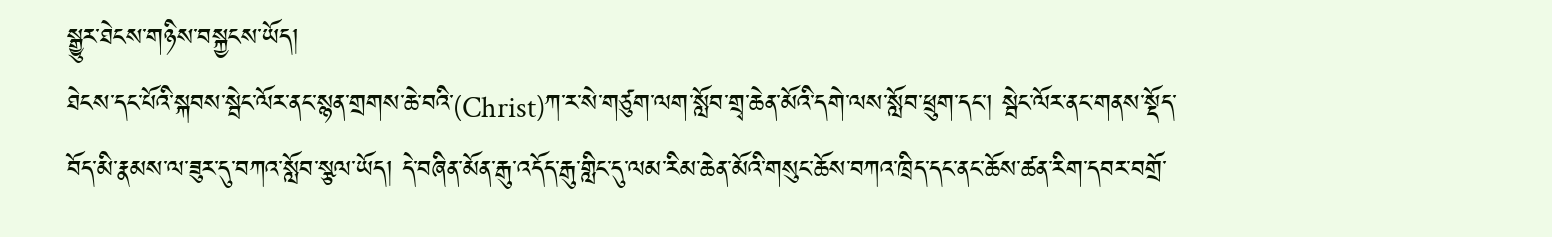སྒྱུར་ཐེངས་གཉིས་བསྐྱངས་ཡོད།
ཐེངས་དང་པོའི་སྐབས་སྦེང་ལོར་ནང་སྙན་གྲགས་ཆེ་བའི་(Christ)ཀ་ར་སེ་གཙུག་ལག་སློབ་གྲྭ་ཆེན་མོའི་དགེ་ལས་སློབ་ཕྲུག་དང་། སྦེང་ལོར་ནང་གནས་སྡོད་བོད་མི་རྣམས་ལ་ཟུར་དུ་བཀའ་སློབ་སྩལ་ཡོད། དེ་བཞིན་མོན་རྒུ་འདོད་རྒུ་གླིང་དུ་ལམ་རིམ་ཆེན་མོའི་གསུང་ཆོས་བཀའ་ཁྲིད་དང་ནང་ཆོས་ཚན་རིག་དབར་བགྲོ་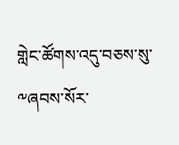གླེང་ཚོགས་འདུ་བཅས་སུ་༸ཞབས་སོར་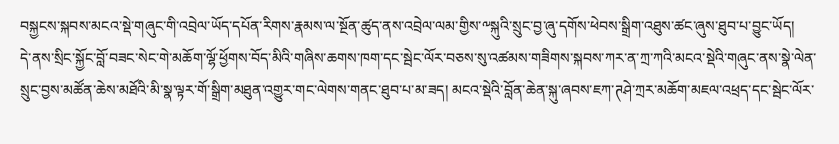བསྐྱངས་སྐབས་མངའ་སྡེ་གཞུང་གི་འབྲེལ་ཡོད་དཔོན་རིགས་རྣམས་ལ་སྔོན་ཚུད་ནས་འབྲེལ་ལམ་གྱིས་༸སྐུའི་སྲུང་བྱ་ཞུ་དགོས་ཕེབས་སྒྲིག་འཐུས་ཚང་ཞུས་ཐུབ་པ་བྱུང་ཡོད།
དེ་ནས་སྲིང་སྐྱོང་བློ་བཟང་སེང་གེ་མཆོག་ལྷོ་ཕྱོགས་བོད་མིའི་གཞིས་ཆགས་ཁག་དང་སྦེང་ལོར་བཅས་སུ་འཚམས་གཟིགས་སྐབས་ཀར་ན་ཀྲ་ཀའི་མངའ་སྡེའི་གཞུང་ནས་སྣེ་ལེན་སྲུང་བྱས་མཚོན་ཆེས་མཐོའི་མི་སྣ་ལྟར་གོ་སྒྲིག་མཐུན་འགྱུར་གང་ལེགས་གནང་ཐུབ་པ་མ་ཟད། མངའ་སྡེའི་བློན་ཆེན་སྐུ་ཞབས་ཇཀ་ཊཤེ་ཀྲར་མཆོག་མཇལ་འཕྲད་དང་སྦེང་ལོར་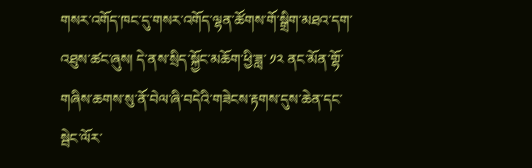གསར་འགོད་ཁང་དུ་གསར་འགོད་ལྷན་ཚོགས་གོ་སྒྲིག་མཐའ་དག་འཐུས་ཚང་ཞུས། དེ་ནས་སྲིད་སྐྱོང་མཆོག་ཕྱི་ཟླ་ ༡༢ ནང་མོན་གྷོ་གཞིས་ཆགས་སུ་ནོ་བེལ་ཞི་བདེའི་གཟེངས་རྟགས་དུས་ཆེན་དང་སྦེང་ལོར་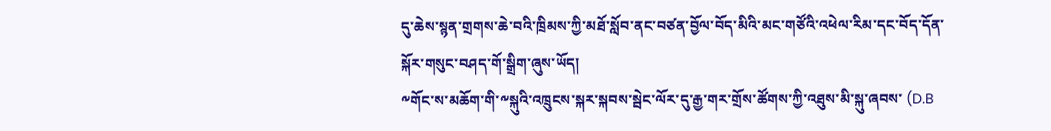དུ་ཆེས་སྙན་གྲགས་ཆེ་བའི་ཁྲིམས་ཀྱི་མཐོ་སློབ་ནང་བཙན་བྱོལ་བོད་མིའི་མང་གཙོའི་འཕེལ་རིམ་དང་བོད་དོན་སྐོར་གསུང་བཤད་གོ་སྒྲིག་ཞུས་ཡོད།
༸གོང་ས་མཆོག་གི་༸སྐུའི་འཁྲུངས་སྐར་སྐབས་སྦེང་ལོར་དུ་རྒྱ་གར་གྲོས་ཚོགས་ཀྱི་འཐུས་མི་སྐུ་ཞབས་ (D.B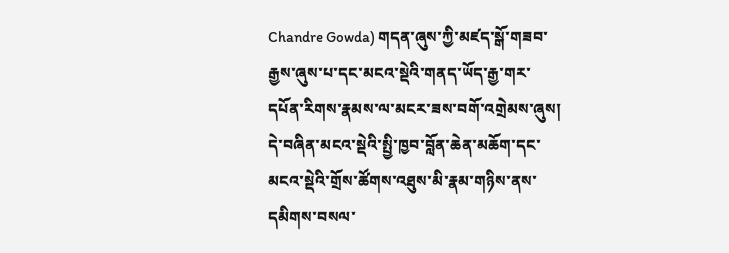Chandre Gowda) གདན་ཞུས་ཀྱི་མཛད་སྒོ་གཟབ་རྒྱས་ཞུས་པ་དང་མངའ་སྡེའི་གནད་ཡོད་རྒྱ་གར་དཔོན་རིགས་རྣམས་ལ་མངར་ཟས་བགོ་འགྲེམས་ཞུས། དེ་བཞིན་མངའ་སྡེའི་སྤྱི་ཁྱབ་བློན་ཆེན་མཆོག་དང་མངའ་སྡེའི་གྲོས་ཚོགས་འཐུས་མི་རྣམ་གཉིས་ནས་དམིགས་བསལ་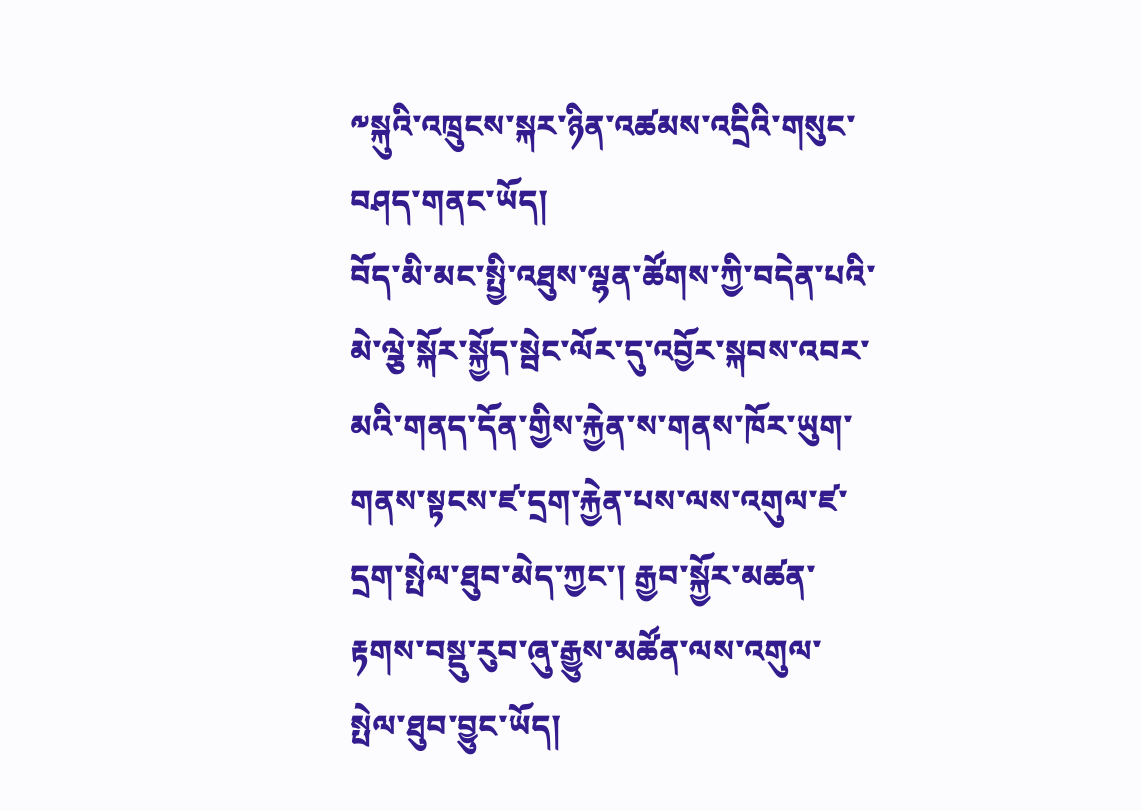༸སྐུའི་འཁྲུངས་སྐར་ཉིན་འཚམས་འདྲིའི་གསུང་བཤད་གནང་ཡོད།
བོད་མི་མང་སྤྱི་འཐུས་ལྷན་ཚོགས་ཀྱི་བདེན་པའི་མེ་ལྕེ་སྐོར་སྐྱོད་སྦེང་ལོར་དུ་འབྱོར་སྐབས་འབར་མའི་གནད་དོན་གྱིས་རྐྱེན་ས་གནས་ཁོར་ཡུག་གནས་སྟངས་ཛ་དྲག་རྐྱེན་པས་ལས་འགུལ་ཛ་དྲག་སྤེལ་ཐུབ་མེད་ཀྱང་། རྒྱབ་སྐྱོར་མཚན་རྟགས་བསྡུ་རུབ་ཞུ་རྒྱུས་མཚོན་ལས་འགུལ་སྤེལ་ཐུབ་བྱུང་ཡོད།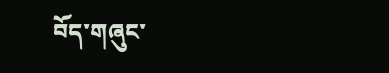བོད་གཞུང་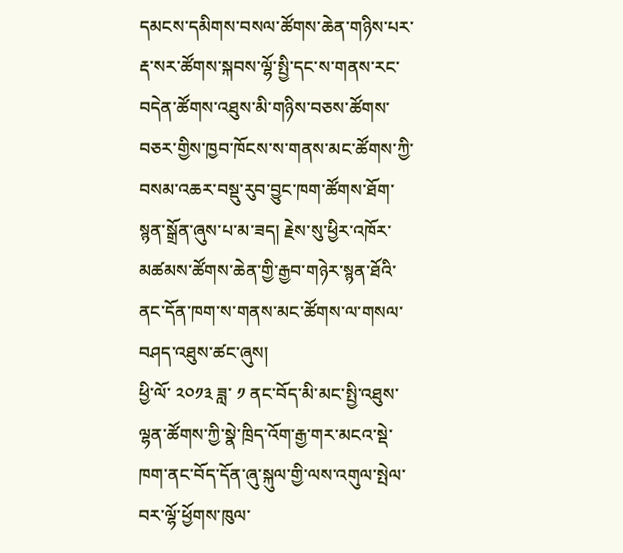དམངས་དམིགས་བསལ་ཚོགས་ཆེན་གཉིས་པར་རྡ་སར་ཚོགས་སྐབས་ལྷོ་སྤྱི་དང་ས་གནས་རང་བདེན་ཚོགས་འཐུས་མི་གཉིས་བཅས་ཚོགས་བཅར་གྱིས་ཁྱབ་ཁོངས་ས་གནས་མང་ཚོགས་ཀྱི་བསམ་འཆར་བསྡུ་རུབ་བྱུང་ཁག་ཚོགས་ཐོག་སྙན་སྒྲོན་ཞུས་པ་མ་ཟད། རྗེས་སུ་ཕྱིར་འཁོར་མཚམས་ཚོགས་ཆེན་གྱི་རྒྱབ་གཉེར་སྙན་ཐོའི་ནང་དོན་ཁག་ས་གནས་མང་ཚོགས་ལ་གསལ་བཤད་འཐུས་ཚང་ཞུས།
ཕྱི་ལོ་ ༢༠༡༣ ཟླ་ ༡ ནང་བོད་མི་མང་སྤྱི་འཐུས་ལྷན་ཚོགས་ཀྱི་སྣེ་ཁྲིད་འོག་རྒྱ་གར་མངའ་སྡེ་ཁག་ནང་བོད་དོན་ཞུ་སྐུལ་གྱི་ལས་འགུལ་སྤེལ་བར་ལྷོ་ཕྱོགས་ཁུལ་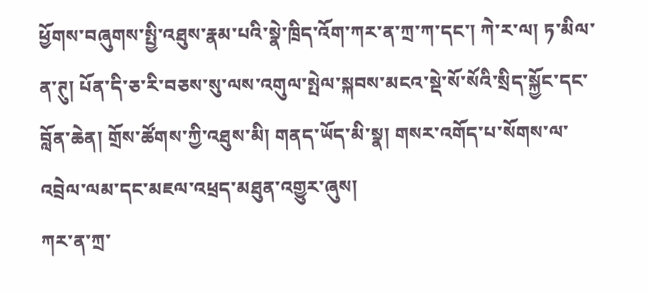ཕྱོགས་བཞུགས་སྤྱི་འཐུས་རྣམ་པའི་སྣེ་ཁྲིད་འོག་ཀར་ན་ཀྲ་ཀ་དང་། ཀེ་ར་ལ། ཏ་མིལ་ན་ཊུ། པོན་དི་ཅ་རི་བཅས་སུ་ལས་འགུལ་སྤེལ་སྐབས་མངའ་སྡེ་སོ་སོའི་སྲིད་སྐྱོང་དང་བློན་ཆེན། གྲོས་ཚོགས་ཀྱི་འཐུས་མི། གནད་ཡོད་མི་སྣ། གསར་འགོད་པ་སོགས་ལ་འབྲེལ་ལམ་དང་མཇལ་འཕྲད་མཐུན་འགྱུར་ཞུས།
ཀར་ན་ཀྲ་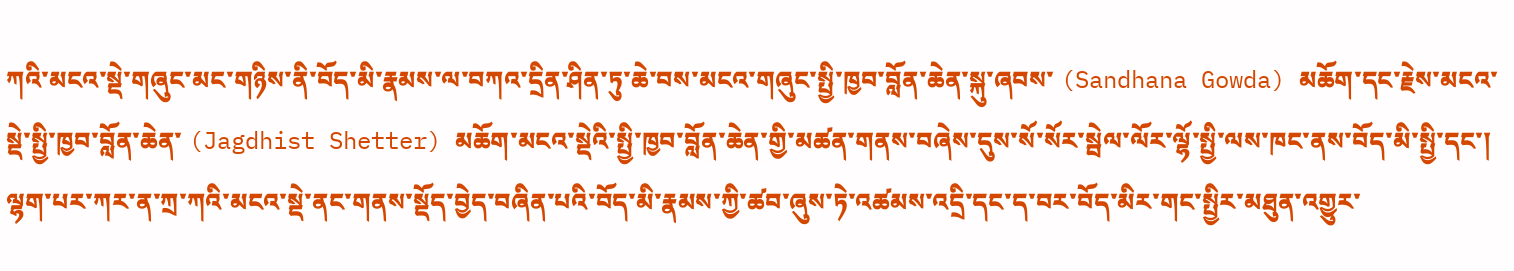ཀའི་མངའ་སྡེ་གཞུང་མང་གཉིས་ནི་བོད་མི་རྣམས་ལ་བཀའ་དྲིན་ཤིན་ཏུ་ཆེ་བས་མངའ་གཞུང་སྤྱི་ཁྱབ་བློན་ཆེན་སྐུ་ཞབས་ (Sandhana Gowda) མཆོག་དང་རྗེས་མངའ་སྡེ་སྤྱི་ཁྱབ་བློན་ཆེན་ (Jagdhist Shetter) མཆོག་མངའ་སྡེའི་སྤྱི་ཁྱབ་བློན་ཆེན་གྱི་མཚན་གནས་བཞེས་དུས་སོ་སོར་སྦེལ་ལོར་ལྷོ་སྤྱི་ལས་ཁང་ནས་བོད་མི་སྤྱི་དང་། ལྷག་པར་ཀར་ན་ཀྲ་ཀའི་མངའ་སྡེ་ནང་གནས་སྡོད་བྱེད་བཞིན་པའི་བོད་མི་རྣམས་ཀྱི་ཚབ་ཞུས་ཏེ་འཚམས་འདྲི་དང་ད་བར་བོད་མིར་གང་སྤྱིར་མཐུན་འགྱུར་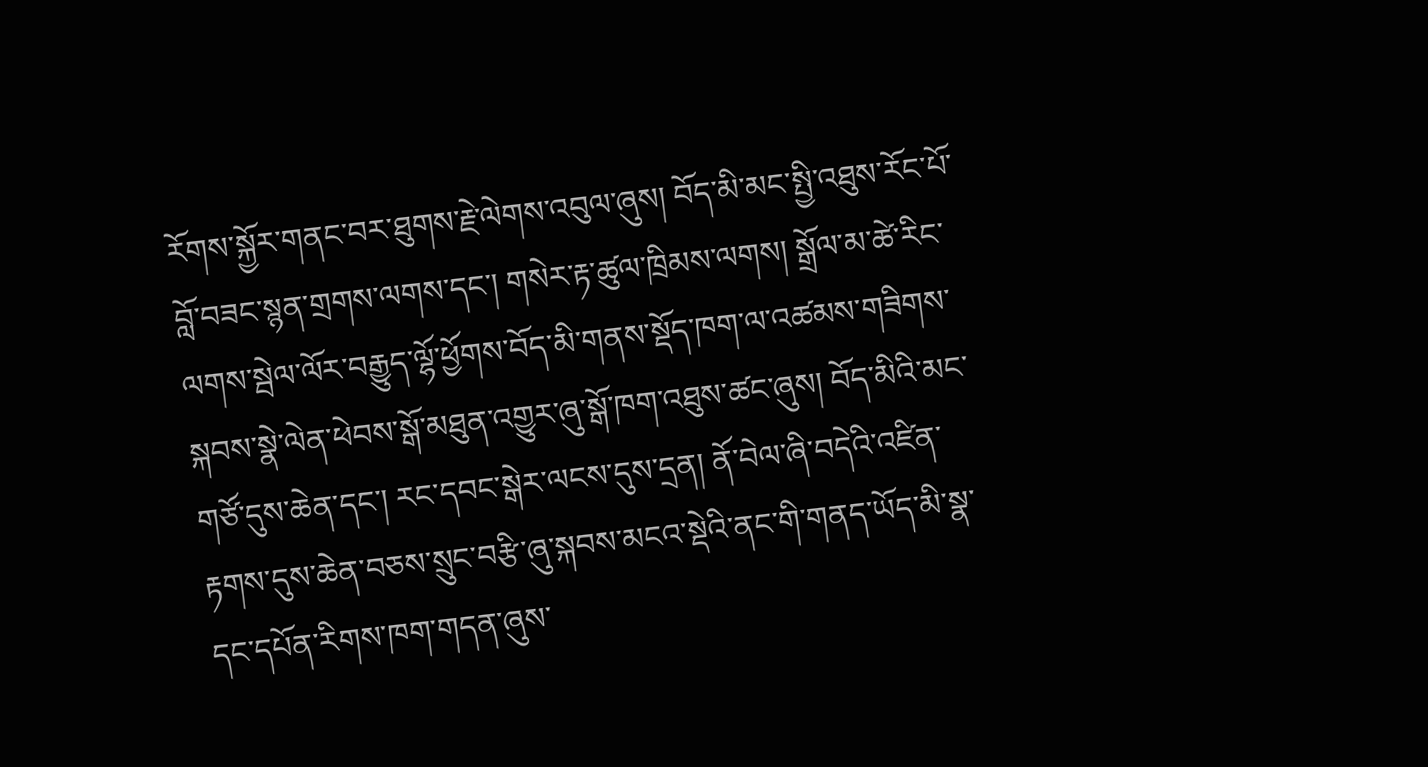རོགས་སྐྱོར་གནང་བར་ཐུགས་རྗེ་ལེགས་འབུལ་ཞུས། བོད་མི་མང་སྤྱི་འཐུས་རོང་པོ་བློ་བཟང་སྙན་གྲགས་ལགས་དང་། གསེར་རྟ་ཚུལ་ཁྲིམས་ལགས། སྒྲོལ་མ་ཚེ་རིང་ལགས་སྦེལ་ལོར་བརྒྱུད་ལྷོ་ཕྱོགས་བོད་མི་གནས་སྡོད་ཁག་ལ་འཚམས་གཟིགས་སྐབས་སྣེ་ལེན་ཕེབས་སྒོ་མཐུན་འགྱུར་ཞུ་སྒོ་ཁག་འཐུས་ཚང་ཞུས། བོད་མིའི་མང་གཙོ་དུས་ཆེན་དང་། རང་དབང་སྒེར་ལངས་དུས་དྲན། ནོ་བེལ་ཞི་བདེའི་འཛིན་རྟགས་དུས་ཆེན་བཅས་སྲུང་བརྩི་ཞུ་སྐབས་མངའ་སྡེའི་ནང་གི་གནད་ཡོད་མི་སྣ་དང་དཔོན་རིགས་ཁག་གདན་ཞུས་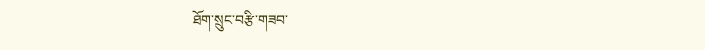ཐོག་སྲུང་བརྩི་གཟབ་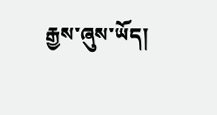རྒྱས་ཞུས་ཡོད།